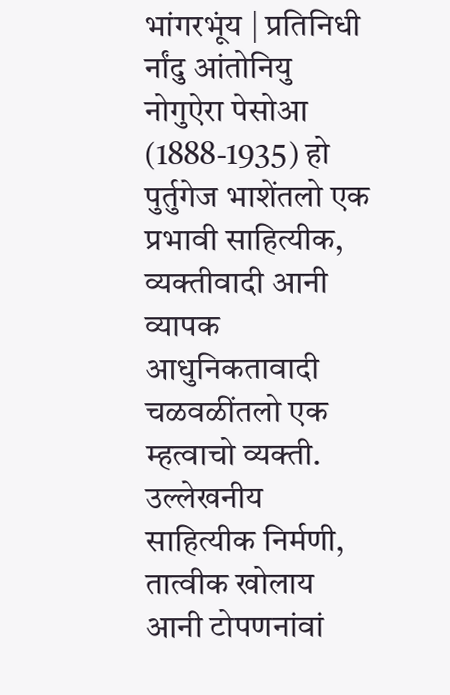भांगरभूंय | प्रतिनिधी
र्नांदु आंतोनियु नोगुऐरा पेसोआ (1888-1935) हो पुर्तुगेज भाशेंतलो एक प्रभावी साहित्यीक, व्यक्तीवादी आनी व्यापक आधुनिकतावादी चळवळींतलो एक म्हत्वाचो व्यक्ती. उल्लेखनीय साहित्यीक निर्मणी, तात्वीक खोलाय आनी टोपणनांवां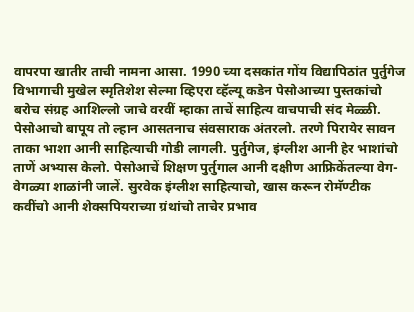वापरपा खातीर ताची नामना आसा. 1990 च्या दसकांत गोंय विद्यापिठांत पुर्तुगेज विभागाची मुखेल स्मृतिशेश सेल्मा व्हिएरा व्हॅल्यू कडेन पेसोआच्या पुस्तकांचो बरोच संग्रह आशिल्लो जाचे वरवीं म्हाका ताचें साहित्य वाचपाची संद मेळ्ळी.
पेसोआचो बापूय तो ल्हान आसतनाच संवसाराक अंतरलो. तरणे पिरायेर सावन ताका भाशा आनी साहित्याची गोडी लागली. पुर्तुगेज, इंग्लीश आनी हेर भाशांचो ताणें अभ्यास केलो. पेसोआचें शिक्षण पुर्तुगाल आनी दक्षीण आफ्रिकेंतल्या वेग-वेगळ्या शाळांनी जालें. सुरवेक इंग्लीश साहित्याचो, खास करून रोमॅण्टीक कवींचो आनी शेक्सपियराच्या ग्रंथांचो ताचेर प्रभाव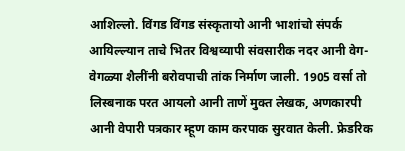आशिल्लो. विंगड विंगड संस्कृतायो आनी भाशांचो संपर्क आयिल्ल्यान ताचे भितर विश्वव्यापी संवसारीक नदर आनी वेग-वेगळ्या शैलींनी बरोवपाची तांक निर्माण जाली. 1905 वर्सा तो लिस्बनाक परत आयलो आनी ताणें मुक्त लेखक, अणकारपी आनी वेपारी पत्रकार म्हूण काम करपाक सुरवात केली. फ्रेडरिक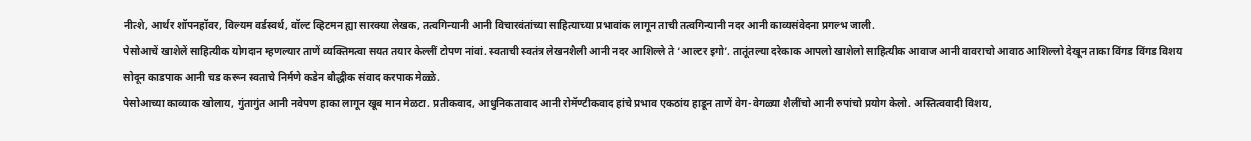नीत्शे, आर्थर शॉपनहॉवर, विल्यम वर्डस्वर्थ, वॉल्ट व्हिटमन ह्या सारक्या लेखक, तत्वगिन्यानी आनी विचारवंतांच्या साहित्याच्या प्रभावांक लागून ताची तत्वगिन्यानी नदर आनी काव्यसंवेदना प्रगल्भ जाली.
पेसोआचें खाशेलें साहित्यीक योगदान म्हणल्यार ताणें व्यक्तिमत्वा सयत तयार केल्लीं टोपण नांवां. स्वताची स्वतंत्र लेखनशैली आनी नदर आशिल्ले ते ‘आल्टर इगो’. तातूंतल्या दरेकाक आपलो खाशेलो साहित्यीक आवाज आनी वावराचो आवाठ आशिल्लो देखून ताका विंगड विंगड विशय सोदून काडपाक आनी चड करून स्वताचे निर्मणे कडेन बौद्धीक संवाद करपाक मेळ्ळे.
पेसोआच्या काव्याक खोलाय, गुंतागुंत आनी नवेपण हाका लागून खूब मान मेळटा. प्रतीकवाद, आधुनिकतावाद आनी रोमॅण्टीकवाद हांचे प्रभाव एकठांय हाडून ताणें वेग-वेगळ्या शैलींचो आनी रुपांचो प्रयोग केलो. अस्तित्ववादी विशय,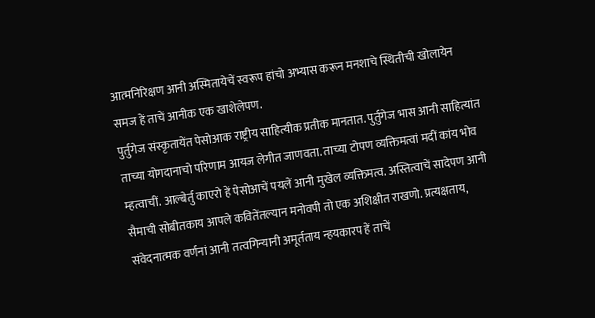आत्मनिरिक्षण आनी अस्मितायेचें स्वरूप हांचो अभ्यास करून मनशाचे स्थितीची खोलायेन समज हें ताचें आनीक एक खाशेलेपण.
पुर्तुगेज संस्कृतायेंत पेसोआक राष्ट्रीय साहित्यीक प्रतीक मानतात. पुर्तुगेज भास आनी साहित्यांत ताच्या योगदानाचो परिणाम आयज लेगीत जाणवता. ताच्या टोपण व्यक्तिमत्वां मदीं कांय भोव म्हत्वाचीं. आल्बेर्तु काएरो हें पेसोआचें पयलें आनी मुखेल व्यक्तिमत्व. अस्तित्वाचें सादेपण आनी सैमाची सोबीतकाय आपले कवितेंतल्यान मनोवपी तो एक अशिक्षीत राखणो. प्रत्यक्षताय, संवेदनात्मक वर्णनां आनी तत्वगिन्यानी अमूर्तताय न्हयकारप हें ताचें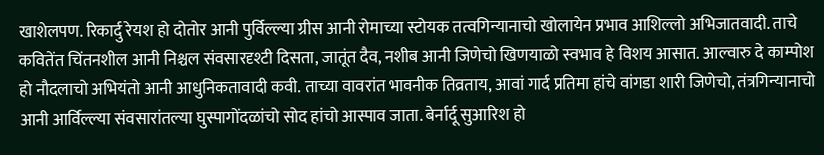खाशेलपण. रिकार्दु रेयश हो दोतोर आनी पुर्विल्ल्या ग्रीस आनी रोमाच्या स्टोयक तत्वगिन्यानाचो खोलायेन प्रभाव आशिल्लो अभिजातवादी. ताचे कवितेंत चिंतनशील आनी निश्चल संवसारदृश्टी दिसता, जातूंत दैव, नशीब आनी जिणेचो खिणयाळो स्वभाव हे विशय आसात. आल्वारु दे काम्पोश हो नौदलाचो अभियंतो आनी आधुनिकतावादी कवी. ताच्या वावरांत भावनीक तिव्रताय, आवां गार्द प्रतिमा हांचे वांगडा शारी जिणेचो, तंत्रगिन्यानाचो आनी आर्विल्ल्या संवसारांतल्या घुस्पागोंदळांचो सोद हांचो आस्पाव जाता. बेर्नार्दू सुआरिश हो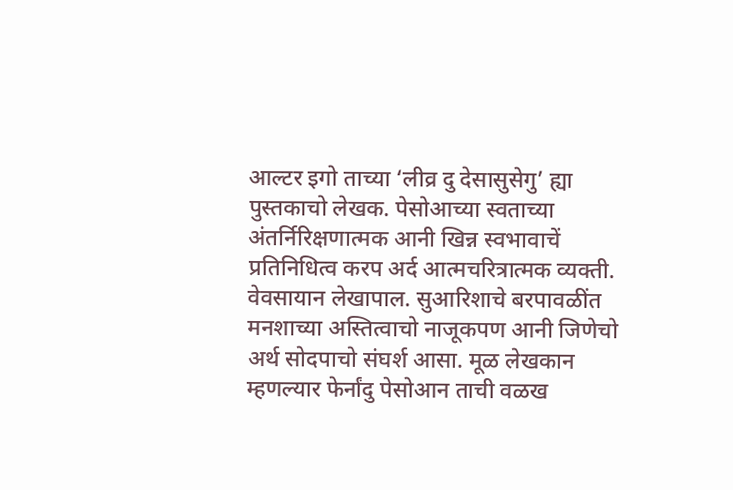आल्टर इगो ताच्या ‘लीव्र दु देसासुसेगु’ ह्या पुस्तकाचो लेखक. पेसोआच्या स्वताच्या अंतर्निरिक्षणात्मक आनी खिन्न स्वभावाचें प्रतिनिधित्व करप अर्द आत्मचरित्रात्मक व्यक्ती. वेवसायान लेखापाल. सुआरिशाचे बरपावळींत मनशाच्या अस्तित्वाचो नाजूकपण आनी जिणेचो अर्थ सोदपाचो संघर्श आसा. मूळ लेखकान म्हणल्यार फेर्नांदु पेसोआन ताची वळख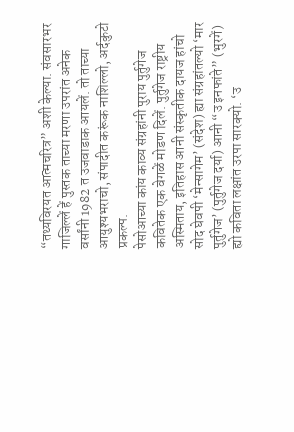“तथ्यविरयत आत्मचरित्र” अशी केल्या. संवसारभर गाजिल्लें हें पुस्तक ताच्या मरणा उपरांत अनेक वर्सांनी 1982 त उजवाडाक आयलें. तो ताच्या आयुश्यभराचो, संपादीत करूंक नाशिल्लो, अर्दकुटो प्रकल्प.
पेसोआच्या कांय काव्य संग्रहांनी पुराय पुर्तुगेज कवितेक एक वेगळें मोडण दिलें. पुर्तुगेज राष्ट्रीय अस्मिताय, इतिहास आनी संस्कृतीक दायज हांचो सोद घेवपी ‘मेन्सागेम’ (संदेश) ह्या संग्रहांतल्यो ‘मार पुर्तुगेज’ (पुर्तुगेज दर्या) आनी “उ इनफांते” (भुरगें) ह्यो कविता लक्षांत उरपा सारक्यो. ‘उ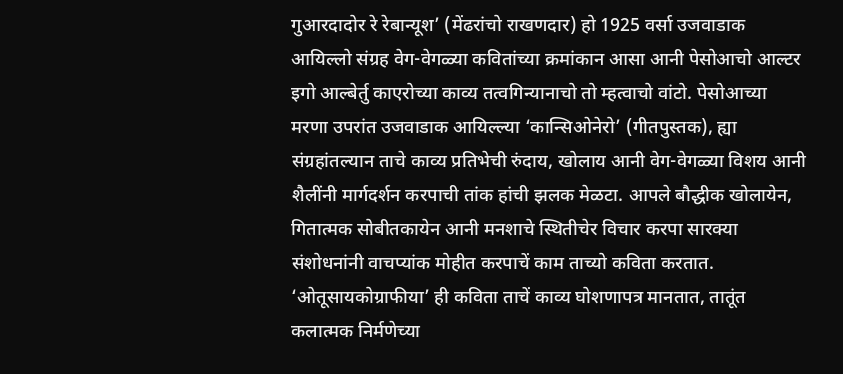गुआरदादोर रे रेबान्यूश’ (मेंढरांचो राखणदार) हो 1925 वर्सा उजवाडाक आयिल्लो संग्रह वेग-वेगळ्या कवितांच्या क्रमांकान आसा आनी पेसोआचो आल्टर इगो आल्बेर्तु काएरोच्या काव्य तत्वगिन्यानाचो तो म्हत्वाचो वांटो. पेसोआच्या मरणा उपरांत उजवाडाक आयिल्ल्या ‘कान्सिओनेरो’ (गीतपुस्तक), ह्या संग्रहांतल्यान ताचे काव्य प्रतिभेची रुंदाय, खोलाय आनी वेग-वेगळ्या विशय आनी शैलींनी मार्गदर्शन करपाची तांक हांची झलक मेळटा. आपले बौद्धीक खोलायेन, गितात्मक सोबीतकायेन आनी मनशाचे स्थितीचेर विचार करपा सारक्या संशोधनांनी वाचप्यांक मोहीत करपाचें काम ताच्यो कविता करतात.
‘ओतूसायकोग्राफीया’ ही कविता ताचें काव्य घोशणापत्र मानतात, तातूंत कलात्मक निर्मणेच्या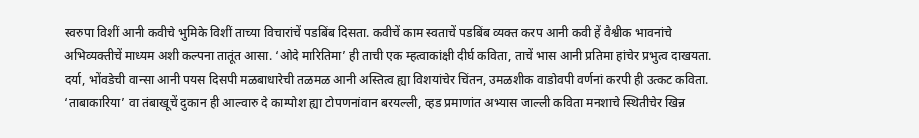स्वरुपा विशीं आनी कवीचे भुमिके विशीं ताच्या विचारांचें पडबिंब दिसता. कवीचें काम स्वताचें पडबिंब व्यक्त करप आनी कवी हें वैश्वीक भावनांचे अभिव्यक्तीचें माध्यम अशी कल्पना तातूंत आसा. ‘ओदे मारितिमा’ ही ताची एक म्हत्वाकांक्षी दीर्घ कविता, ताचें भास आनी प्रतिमा हांचेर प्रभुत्व दाखयता. दर्या, भोंवडेची वान्सा आनी पयस दिसपी मळबाधारेची तळमळ आनी अस्तित्व ह्या विशयांचेर चिंतन, उमळशीक वाडोवपी वर्णनां करपी ही उत्कट कविता. ‘ताबाकारिया’ वा तंबाखूचें दुकान ही आल्वारु दे काम्पोश ह्या टोपणनांवान बरयल्ली, व्हड प्रमाणांत अभ्यास जाल्ली कविता मनशाचे स्थितीचेर खिन्न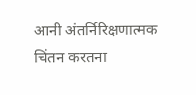आनी अंतर्निरिक्षणात्मक चिंतन करतना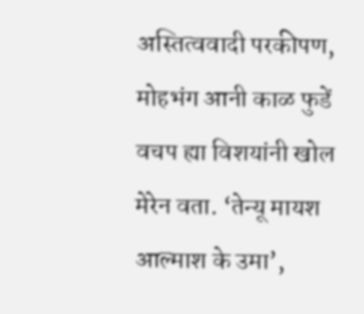अस्तित्ववादी परकीपण, मोहभंग आनी काळ फुडें वचप ह्या विशयांनी खोल मेरेन वता. ‘तेन्यू मायश आल्माश के उमा’,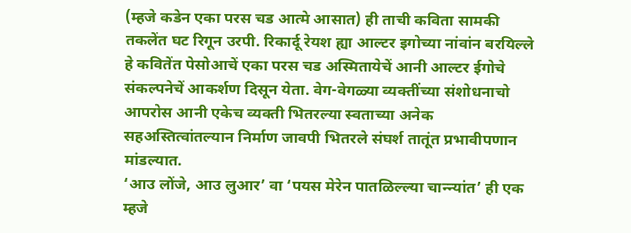(म्हजे कडेन एका परस चड आत्मे आसात) ही ताची कविता सामकी तकलेंत घट रिगून उरपी. रिकार्दू रेयश ह्या आल्टर इगोच्या नांवांन बरयिल्ले हे कवितेंत पेसोआचें एका परस चड अस्मितायेचें आनी आल्टर ईगोचे संकल्पनेचें आकर्शण दिसून येता. वेग-वेगळ्या व्यक्तींच्या संशोधनाचो आपरोस आनी एकेच व्यक्ती भितरल्या स्वताच्या अनेक सहअस्तित्वांतल्यान निर्माण जावपी भितरले संघर्श तातूंत प्रभावीपणान मांडल्यात.
‘आउ लोंजे, आउ लुआर’ वा ‘पयस मेरेन पातळिल्ल्या चान्न्यांत’ ही एक म्हजे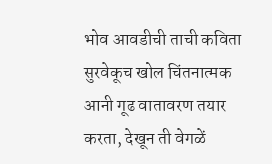भोव आवडीची ताची कविता सुरवेकूच खोल चिंतनात्मक आनी गूढ वातावरण तयार करता, देखून ती वेगळें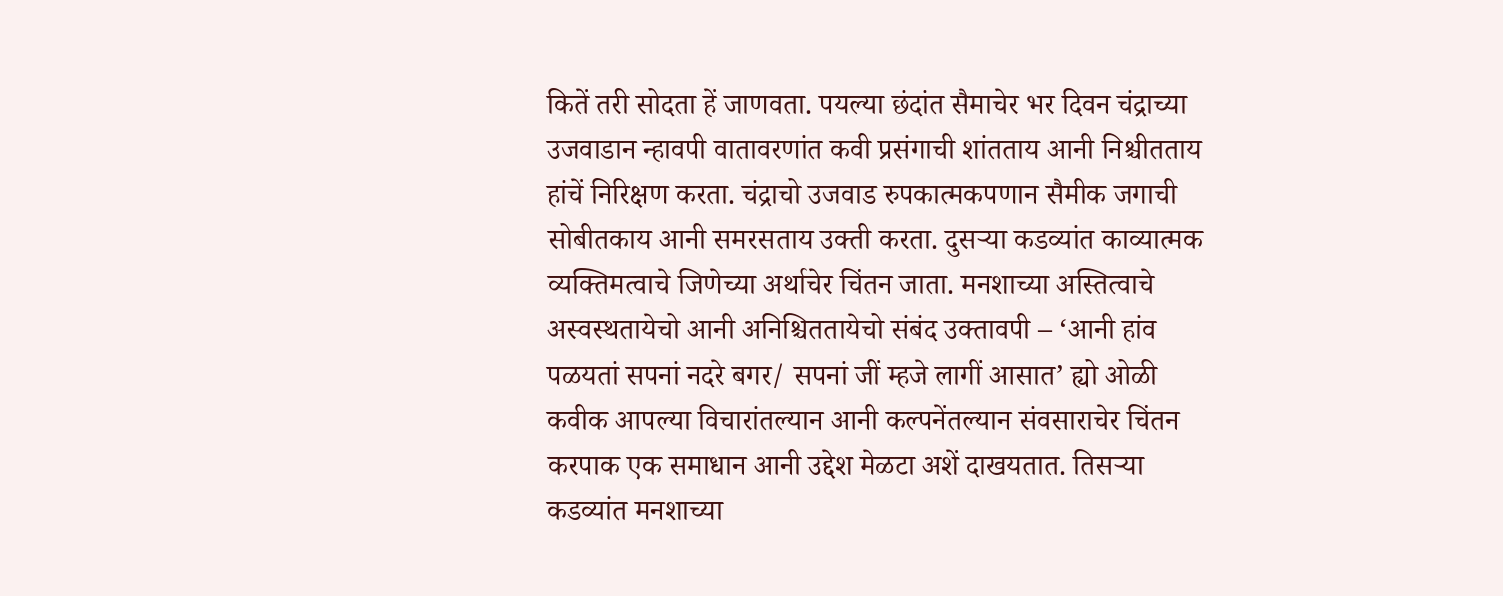कितें तरी सोदता हें जाणवता. पयल्या छंदांत सैमाचेर भर दिवन चंद्राच्या उजवाडान न्हावपी वातावरणांत कवी प्रसंगाची शांतताय आनी निश्चीतताय हांचें निरिक्षण करता. चंद्राचो उजवाड रुपकात्मकपणान सैमीक जगाची सोबीतकाय आनी समरसताय उक्ती करता. दुसऱ्या कडव्यांत काव्यात्मक व्यक्तिमत्वाचे जिणेच्या अर्थाचेर चिंतन जाता. मनशाच्या अस्तित्वाचे अस्वस्थतायेचो आनी अनिश्चिततायेचो संबंद उक्तावपी – ‘आनी हांव पळयतां सपनां नदरे बगर/ सपनां जीं म्हजे लागीं आसात’ ह्यो ओळी कवीक आपल्या विचारांतल्यान आनी कल्पनेंतल्यान संवसाराचेर चिंतन करपाक एक समाधान आनी उद्देश मेळटा अशें दाखयतात. तिसऱ्या कडव्यांत मनशाच्या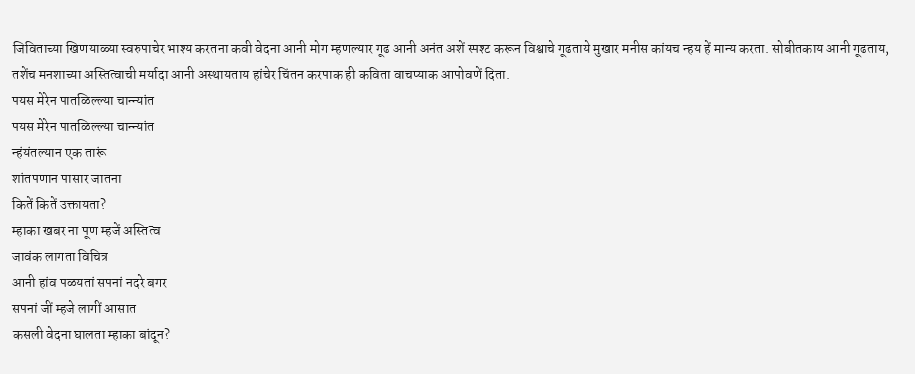जिविताच्या खिणयाळ्या स्वरुपाचेर भाश्य करतना कवी वेदना आनी मोग म्हणल्यार गूढ आनी अनंत अशें स्पश्ट करून विश्वाचे गूढताये मुखार मनीस कांयच न्हय हें मान्य करता. सोबीतकाय आनी गूढताय, तशेंच मनशाच्या अस्तित्वाची मर्यादा आनी अस्थायताय हांचेर चिंतन करपाक ही कविता वाचप्याक आपोवणें दिता.
पयस मेरेन पातळिल्ल्या चान्न्यांत
पयस मेरेन पातळिल्ल्या चान्न्यांत
न्हंयंतल्यान एक तारूं
शांतपणान पासार जातना
कितें कितें उक्तायता?
म्हाका खबर ना पूण म्हजें अस्तित्व
जावंक लागता विचित्र
आनी हांव पळयतां सपनां नदरे बगर
सपनां जीं म्हजे लागीं आसात
कसली वेदना घालता म्हाका बांदून?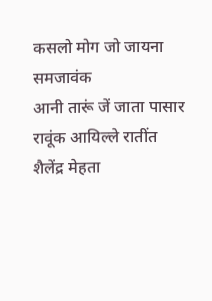कसलो मोग जो जायना समजावंक
आनी तारूं जें जाता पासार
रावूंक आयिल्ले रातींत
शैलेंद्र मेहता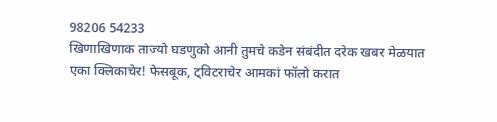98206 54233
खिणाखिणाक ताज्यो घडणुको आनी तुमचे कडेन संबंदीत दरेक खबर मेळयात एका क्लिकाचेर! फेसबूक, ट्विटराचेर आमकां फॉलो करात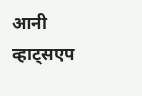आनी व्हाट्सएप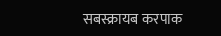सबस्क्रायब करपाक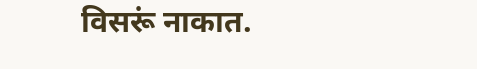विसरूं नाकात.